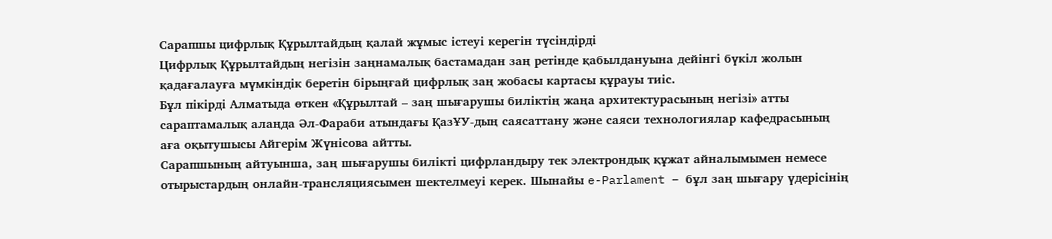Сарапшы цифрлық Құрылтайдың қалай жұмыс істеуі керегін түсіндірді
Цифрлық Құрылтайдың негізін заңнамалық бастамадан заң ретінде қабылдануына дейінгі бүкіл жолын қадағалауға мүмкіндік беретін бірыңғай цифрлық заң жобасы картасы құрауы тиіс.
Бұл пікірді Алматыда өткен «Құрылтай – заң шығарушы биліктің жаңа архитектурасының негізі» атты сараптамалық алаңда Әл-Фараби атындағы ҚазҰУ-дың саясаттану және саяси технологиялар кафедрасының аға оқытушысы Айгерім Жүнісова айтты.
Сарапшының айтуынша, заң шығарушы билікті цифрландыру тек электрондық құжат айналымымен немесе отырыстардың онлайн-трансляциясымен шектелмеуі керек. Шынайы e-Parlament – бұл заң шығару үдерісінің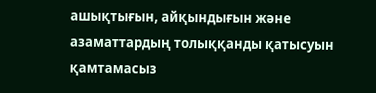ашықтығын, айқындығын және азаматтардың толыққанды қатысуын қамтамасыз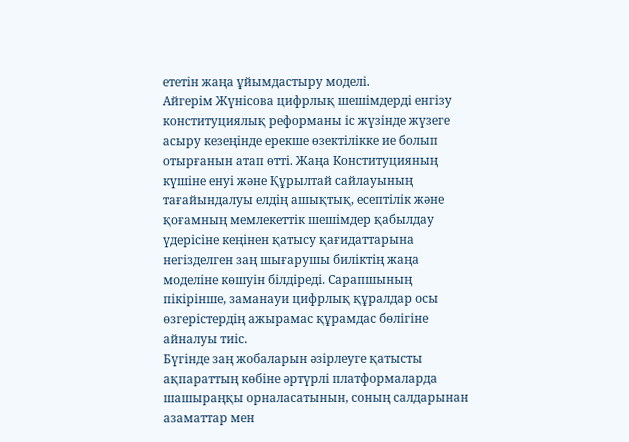ететін жаңа ұйымдастыру моделі.
Айгерім Жүнісова цифрлық шешімдерді енгізу конституциялық реформаны іс жүзінде жүзеге асыру кезеңінде ерекше өзектілікке ие болып отырғанын атап өтті. Жаңа Конституцияның күшіне енуі және Құрылтай сайлауының тағайындалуы елдің ашықтық, есептілік және қоғамның мемлекеттік шешімдер қабылдау үдерісіне кеңінен қатысу қағидаттарына негізделген заң шығарушы биліктің жаңа моделіне көшуін білдіреді. Сарапшының пікірінше, заманауи цифрлық құралдар осы өзгерістердің ажырамас құрамдас бөлігіне айналуы тиіс.
Бүгінде заң жобаларын әзірлеуге қатысты ақпараттың көбіне әртүрлі платформаларда шашыраңқы орналасатынын, соның салдарынан азаматтар мен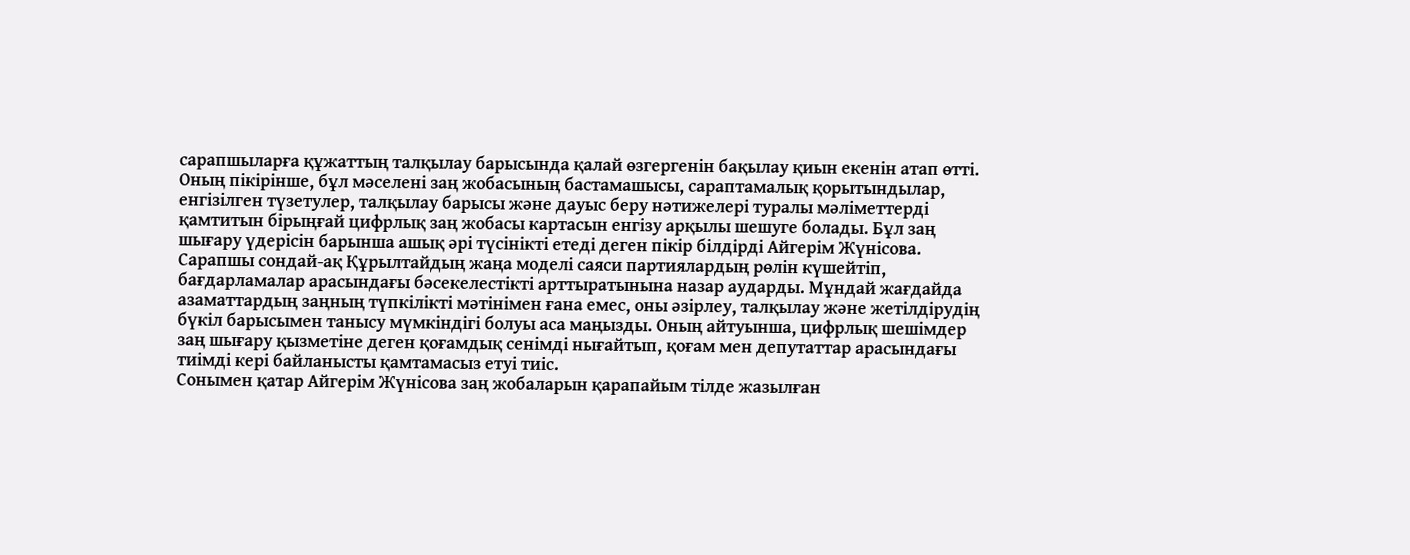сарапшыларға құжаттың талқылау барысында қалай өзгергенін бақылау қиын екенін атап өтті. Оның пікірінше, бұл мәселені заң жобасының бастамашысы, сараптамалық қорытындылар, енгізілген түзетулер, талқылау барысы және дауыс беру нәтижелері туралы мәліметтерді қамтитын бірыңғай цифрлық заң жобасы картасын енгізу арқылы шешуге болады. Бұл заң шығару үдерісін барынша ашық әрі түсінікті етеді деген пікір білдірді Айгерім Жүнісова.
Сарапшы сондай-ақ Құрылтайдың жаңа моделі саяси партиялардың рөлін күшейтіп, бағдарламалар арасындағы бәсекелестікті арттыратынына назар аударды. Мұндай жағдайда азаматтардың заңның түпкілікті мәтінімен ғана емес, оны әзірлеу, талқылау және жетілдірудің бүкіл барысымен танысу мүмкіндігі болуы аса маңызды. Оның айтуынша, цифрлық шешімдер заң шығару қызметіне деген қоғамдық сенімді нығайтып, қоғам мен депутаттар арасындағы тиімді кері байланысты қамтамасыз етуі тиіс.
Сонымен қатар Айгерім Жүнісова заң жобаларын қарапайым тілде жазылған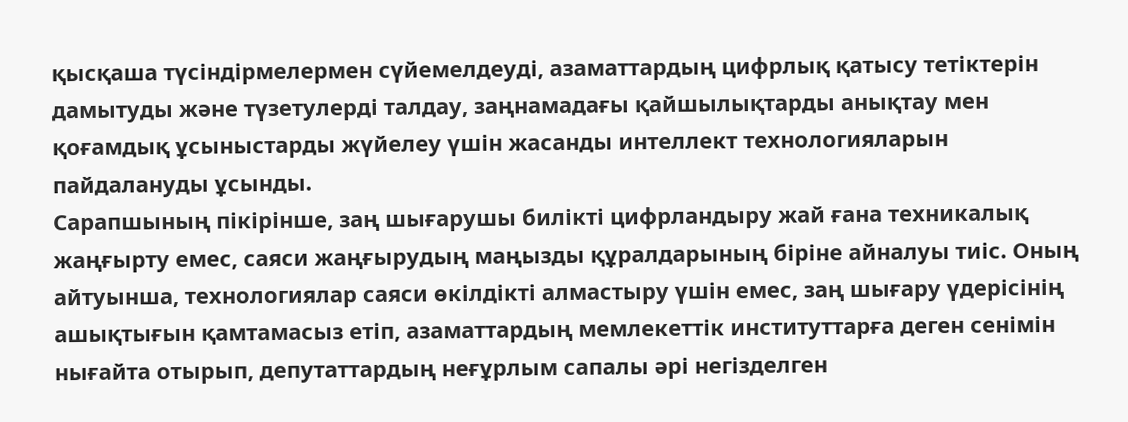қысқаша түсіндірмелермен сүйемелдеуді, азаматтардың цифрлық қатысу тетіктерін дамытуды және түзетулерді талдау, заңнамадағы қайшылықтарды анықтау мен қоғамдық ұсыныстарды жүйелеу үшін жасанды интеллект технологияларын пайдалануды ұсынды.
Сарапшының пікірінше, заң шығарушы билікті цифрландыру жай ғана техникалық жаңғырту емес, саяси жаңғырудың маңызды құралдарының біріне айналуы тиіс. Оның айтуынша, технологиялар саяси өкілдікті алмастыру үшін емес, заң шығару үдерісінің ашықтығын қамтамасыз етіп, азаматтардың мемлекеттік институттарға деген сенімін нығайта отырып, депутаттардың неғұрлым сапалы әрі негізделген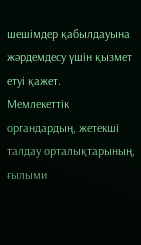шешімдер қабылдауына жәрдемдесу үшін қызмет етуі қажет.
Мемлекеттік органдардың, жетекші талдау орталықтарының, ғылыми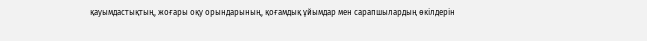қауымдастықтың, жоғары оқу орындарының, қоғамдық ұйымдар мен сарапшылардың өкілдерін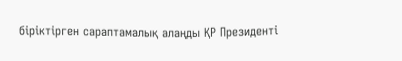біріктірген сараптамалық алаңды ҚР Президенті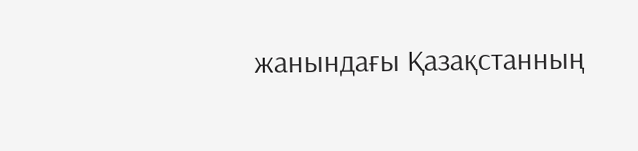жанындағы Қазақстанның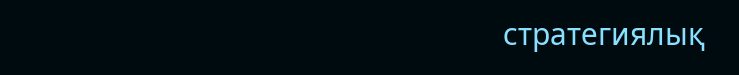стратегиялық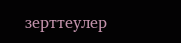зерттеулер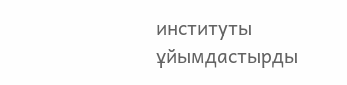институты ұйымдастырды